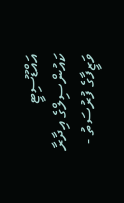އައްޑޫސިޓީ ކައުންސިލްގެ އިދާރާ
ވަޒީފާގެ ފުރުސަތު -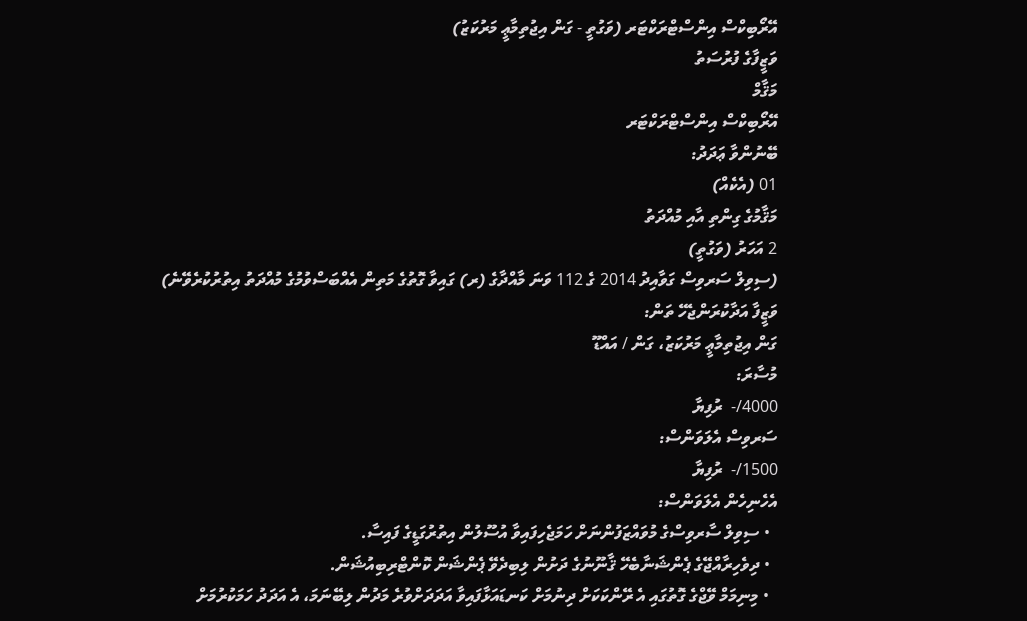އޭރޯބިކްސް އިންސްޓްރަކްޓަރ (ވަގުތީ - ގަން އިޖުތިމާޢީ މަރުކަޒު)
ވަޒީފާގެ ފުރުސަތު
މަޤާމް
އޭރޯބިކްސް އިންސްޓްރަކްޓަރ
ބޭނުންވާ ޢަދަދު:
01 (އެކެއް)
މަޤާމުގެ ގިންތި އާއި މުއްދަތު
2 އަހަރު (ވަގުތީ)
(ސިވިލް ސަރވިސް ގަވާއިދު 2014 ގެ 112 ވަނަ މާއްދާގެ (ރ) ގައިވާ ގޮތުގެ މަތިން އެއްބަސްވުމުގެ މުއްދަތު އިތުރުކުރެވޭނެ)
ވަޒީފާ އަދާކުރަންޖެހޭ ތަން:
ގަން އިޖުތިމާޢީ މަރުކަޒު، ގަން / އައްޑޫ
މުސާރަ:
4000/-  ރުފިޔާ
ސަރވިސް އެލަވަންސް:
1500/-  ރުފިޔާ
އެހެނިހެން އެލަވަންސް:
  • ސިވިލް ސާރވިސްގެ މުވައްޒަފުންނަށް ހަމަޖެހިފައިވާ އުސޫލުން އިތުރުގަޑީގެ ފައިސާ.
  • ދިވެހިރާއްޖޭގެ ޕެންޝަނާބެހޭ ޤާނޫނުގެ ދަށުން ލިބިދެވޭ ޕެންޝަން ކޮންޓްރިބިއުޝަން.
  • މިނިމަމް ވޭޖްގެ ގޮތުގައި އެ ރޭންކަކަށް ދިނުމަށް ކަނޑައަޅާފައިވާ އަދަދަށްވުރެ މަދުން ލިބޭނަމަ، އެ އަދަދު ހަމަކުރުމަށް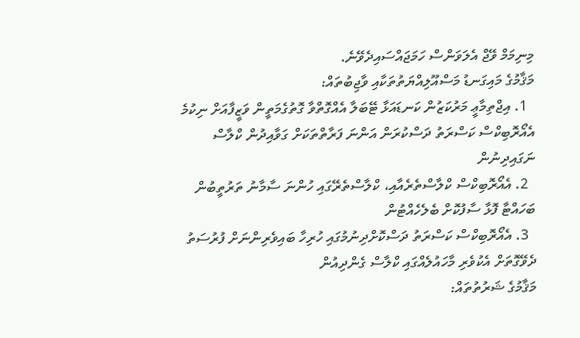މިނިމަމް ވޭޖް އެލަވަންސް ހަމަޖައްސައިދެވޭނެ.
މަޤާމުގެ މައިގަނޑު މަސްއޫލިއްޔަތުތަކާއި ވާޖިބުތައް:
  1. އިޖްތިމާޢީ މަރުކަޒުން ކަނޑައަޅާ ޓޭބަލާ އެއްގޮތްވާ ގޮތުގެމަތީން ވަޒީފާއަށް ނިކުމެ އެއޯރޮބިކްސް ކަސްރަތު ދަސްކުރަން އަންނަ ފަރާތްތަކަށް ގަވާއިދުން ކްލާސް ނަގައިދިނުން
  2. އެއޯރޮބިކްސް ކްލާސްތެރެއާއި، ކްލާސްތެރޭގައި ހުންނަ ސާމާނު ތަރުތީބުން ބަހައްޓާ ފޮޅާ ސާފުކޮށް ބެލެހެއްޓުން
  3. އެއޯރޮބިކްސް ކަސްރަތު ދަސްކޮށްދިނުމުގައި ހުރިހާ ބައިވެރިންނަށް ފުރުސަތު ދެވޭގޮތަށް އެކުވެރި މާހައުލެއްގައި ކްލާސް ގެންދިއުން
މަޤާމުގެ ޝަރުތުތައް: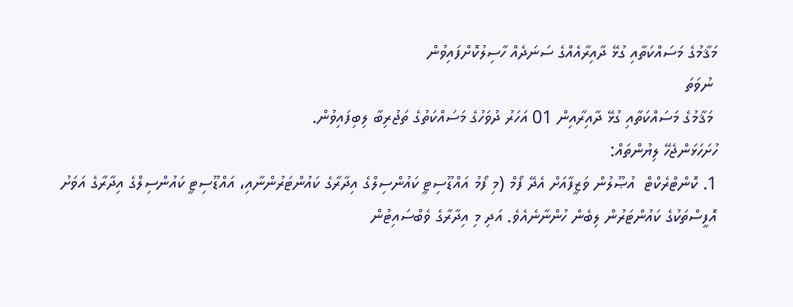މަޤާމުގެ މަސައްކަތާއި ގުޅޭ ދާއިރާއެއްގެ ސަނަދެއް ހާސިލުކޮށްފައިވުން
 ނުވަތަ
 މަޤާމުގެ މަސައްކަތާއި ގުޅޭ ދާއިރާއިން 01 އަހަރު ދުވަހުގެ މަސައްކަތުގެ ތަޖުރިބާ ލިބިފައިވުން.
ހުށަހަޅަންޖެހޭ ލިޔުންތައް:
1. ކޮންޓްރެކްޓް  އުޞޫލުން ވަޒީފާއަށް އެދޭ ފޯމް (މި ފޯމު އައްޑޫސިޓީ ކައުންސިލްގެ އިދާރާގެ ކައުންޓަރުންނާއި، އައްޑޫސިޓީ ކައުންސިލްގެ އިދާރާގެ އަވަށު އޮފީސްތަކުގެ ކައުންޓަރުން ލިބެން ހުންނާނެއެވެ. އަދި މި އިދާރާގެ ވެބްސައިޓުން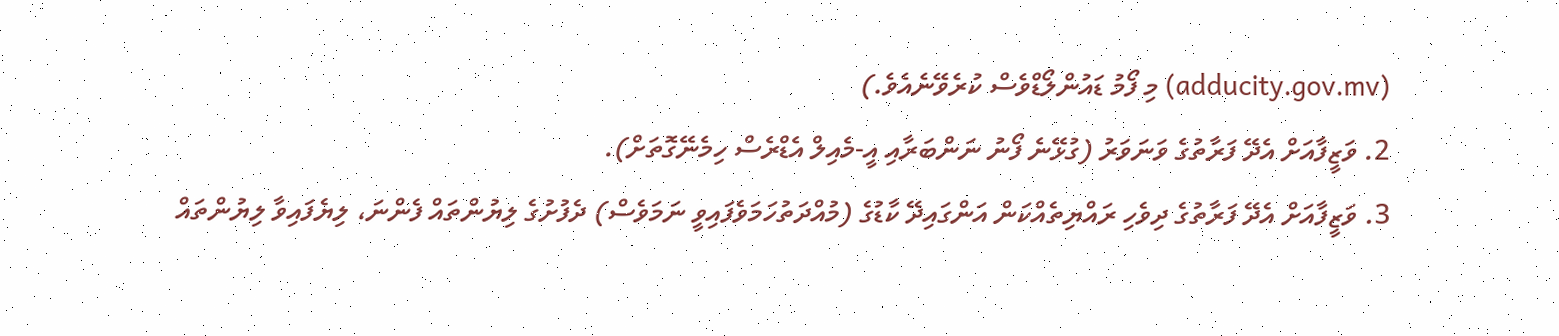(adducity.gov.mv) މި ފޯމު ޑައުންލޯޑްވެސް ކުރެވޭނެއެވެ.)
2. ވަޒީފާއަށް އެދޭ ފަރާތުގެ ވަނަވަރު (ގުޅޭނެ ފޯނު ނަންބަރާއި އީ-މެއިލް އެޑްރެސް ހިމެނޭގޮތަށް).
3. ވަޒީފާއަށް އެދޭ ފަރާތުގެ ދިވެހި ރައްޔިތެއްކަން އަންގައިދޭ ކާޑުގެ (މުއްދަތުހަމަވެފައިވީ ނަމަވެސް) ދެފުށުގެ ލިޔުންތައް ފެންނަ، ލިޔެފައިވާ ލިޔުންތައް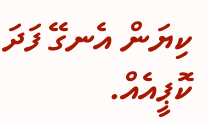ކިޔަން އެނގޭ ފަދަ ކޮޕީއެއް.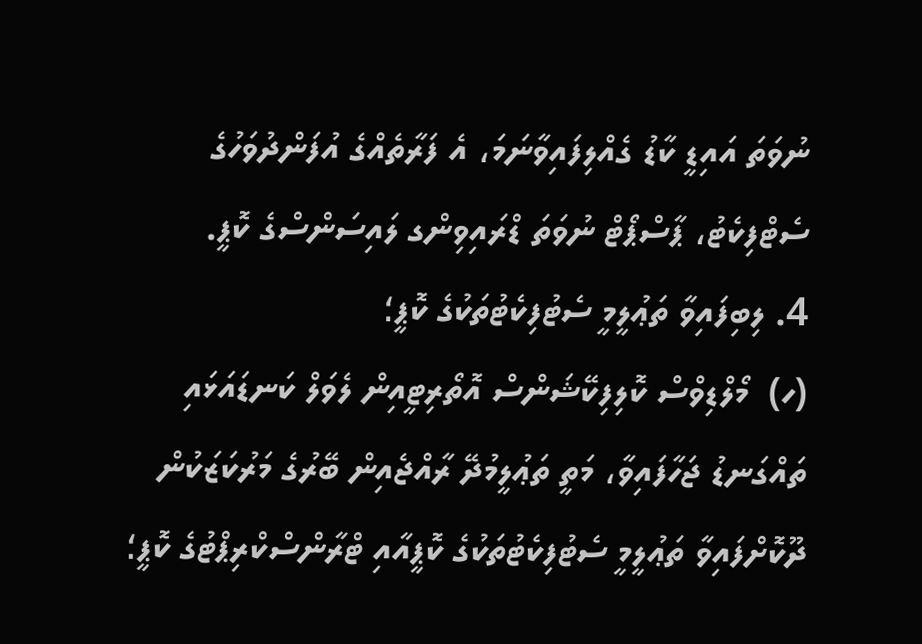ނުވަތަ އައިޑީ ކާޑު ގެއްލިފައިވާނަމަ، އެ ފަރާތެއްގެ އުފަންދުވަހުގެ ސެޓްފިކެޓު، ޕާސްޕޯޓް ނުވަތަ ޑްރައިވިންގ ލައިސަންސްގެ ކޮޕީ.
4. ލިބިފައިވާ ތަޢުލީމީ ސެޓުފިކެޓުތަކުގެ ކޮޕީ؛
(ހ)  މޯލްޑިވްސް ކޮލިފިކޭޝަންސް އޮތޯރިޓީއިން ލެވަލް ކަނޑައަޅައި ތައްގަނޑު ޖަހާފައިވާ، މަތީ ތަޢުލީމުދޭ ރާއްޖެއިން ބޭރުގެ މަރުކަޒަކުން ދޫކޮށްފައިވާ ތަޢުލީމީ ސެޓުފިކެޓުތަކުގެ ކޮޕީއާއި ޓްރާންސްކްރިޕްޓުގެ ކޮޕީ؛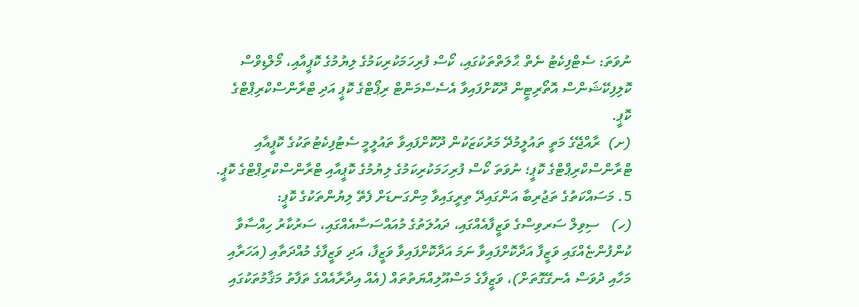ނުވަތަ: ސެޓްފިކެޓު ނެތް ޙާލަތްތަކުގައި، ކޯސް ފުރިހަމަކުރިކަމުގެ ލިޔުމުގެ ކޮޕީއާއި، މޯލްޑިވްސް ކޮލިފިކޭޝަންސް އޮތޯރިޓީން ދޫކޮށްފައިވާ އެސެސްމަންޓް ރިޕޯޓްގެ ކޮޕީ އަދި ޓްރާންސްކްރިޕްޓްގެ ކޮޕީ.
(ށ)  ރާއްޖޭގެ މަތީ ތައުލީމުދޭ މަރުކަޒަކުން ދޫކޮށްފައިވާ ތައުލީމީ ސެޓުފިކެޓުތަކުގެ ކޮޕީއާއި ޓްރާންސްކްރިޕްޓްގެ ކޮޕީ؛ ނުވަތަ ކޯސް ފުރިހަމަކުރިކަމުގެ ލިޔުމުގެ ކޮޕީއާއި ޓްރާންސްކްރިޕްޓްގެ ކޮޕީ.
5. މަސައްކަތުގެ ތަޖުރިބާ އަންގައިދޭ ތިރީގައިވާ މިންގަނޑަށް ފެތޭ ލިޔުންތަކުގެ ކޮޕީ:
(ހ)   ސިވިލް ސަރވިސްގެ ވަޒީފާއެއްގައި، ދައުލަތުގެ މުއައްސަސާއެއްގައި، ސަރުކާރު ހިއްސާވާ ކުންފުންޏެއްގައި ވަޒީފާ އަދާކޮށްފައިވާ ނަމަ އަދާކޮށްފައިވާ ވަޒީފާ، އަދި ވަޒީފާގެ މުއްދަތާއި (އަހަރާއި މަހާއި ދުވަސް އެނގޭގޮތަށް)، ވަޒީފާގެ މަސްއޫލިއްޔަތުތައް (އެއް އިދާރާއެއްގެ ތަފާތު މަޤާމުތަކުގައި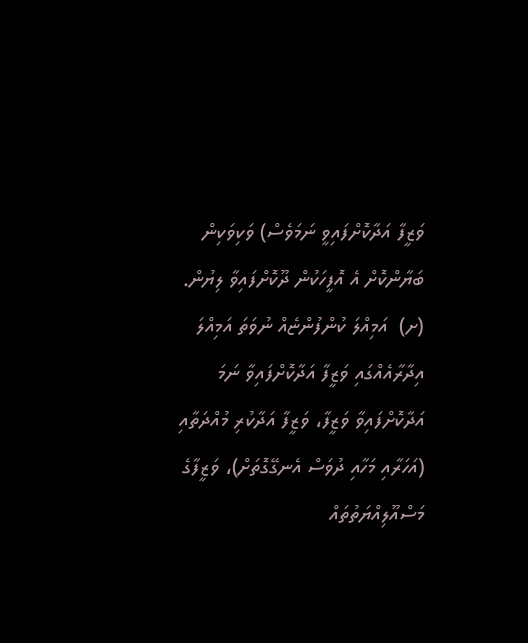ވަޒީފާ އަދާކޮށްފައިވީ ނަމަވެސް) ވަކިވަކިން ބަޔާންކޮށް އެ އޮފީހަކުން ދޫކޮށްފައިވާ ލިޔުން.
(ށ)  އަމިއްލަ ކުންފުންޏެއް ނުވަތަ އަމިއްލަ އިދާރާއެއްގައި ވަޒީފާ އަދާކޮށްފައިވާ ނަމަ އަދާކޮށްފައިވާ ވަޒީފާ، ވަޒީފާ އަދާކުރި މުއްދަތާއި (އަހަރާއި މަހާއި ދުވަސް އެނގޭގޮތަށް)، ވަޒީފާގެ މަސްއޫލިއްޔަތުތައް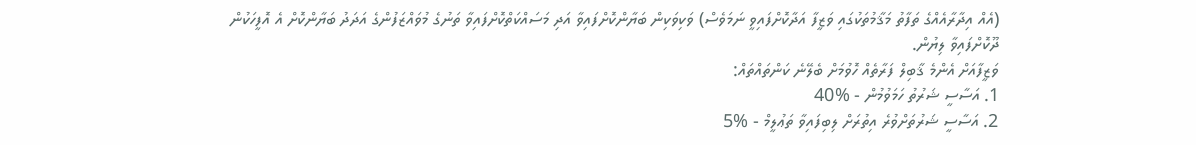(އެއް އިދާރާއެއްގެ ތަފާތު މަޤާމުތަކުގައި ވަޒީފާ އަދާކޮށްފައިވީ ނަމަވެސް) ވަކިވަކިން ބަޔާންކޮށްފައިވާ އަދި މަސައްކަތްކޮށްފައިވާ ތަނުގެ މުވައްޒަފުންގެ އަދަދު ބަޔާންކޮށް އެ އޮފީހަކުން ދޫކޮށްފައިވާ ލިޔުން.
ވަޒީފާއަށް އެންމެ ޤާބިލް ފަރާތެއް ހޮވުމަށް ބެލޭނެ ކަންތައްތައް:
1. އަސާސީ ޝަރުތު ހަމަވުމުން - %40
2. އަސާސީ ޝަރުތަށްވުރެ އިތުރަށް ލިބިފައިވާ ތަޢުލީމް - %5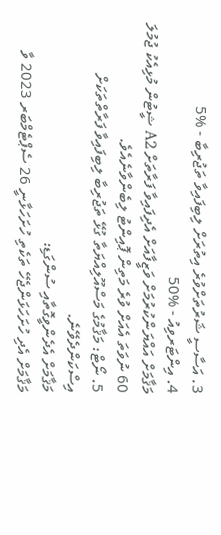3. އަސާސީ ޝަރުތަށްވުރެ އިތުރަށް ލިބިފައިވާ ތަޖުރިބާ - %5
4. އިންޓަރވިއު - %50
މަޤާމަށް އައްޔަންކުރުމަށް ވަޒީފާއަށް އެދިފައިވާ ފަރާތަށް A2 ޝީޓުން މުޅިއެކު ޖުމުލަ 60 ނުވަތަ އެއަށް ވުރެ މަތިން ޕޮއިންޓު ލިބެންވާނެއެވެ.
5. ނޯޓް: މަޤާމުގެ މަސްއޫލިއްޔަތާ ގުޅޭ ތަޖުރިބާ ލިބިފައިވާ ފަރާތްތަކަށް އިސްކަންދެވޭނެ.
މަޤާމަށް އެދެންވީގޮތާއި ސުންގަޑި:
މަޤާމަށް އެދި ހުށަހަޅަންޖެހޭ ތަކެތި ހުށަހަޅާނީ 26 ސެޕްޓެމްބަރ 2023 ވާ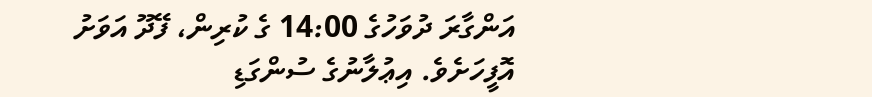އަންގާރަ ދުވަހުގެ 14:00 ގެ ކުރިން، ފޭދޫ އަވަށު އޮފީހަށެވެ. އިޢުލާނުގެ ސުންގަޑި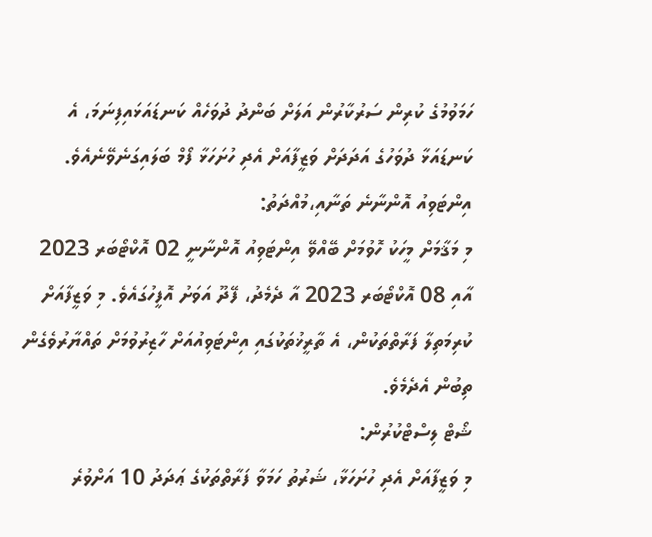ހަމަވުމުގެ ކުރިން ސަރުކާރުން އަލަށް ބަންދު ދުވަހެއް ކަނޑައަޅައިފިނަމަ، އެ ކަނޑައަޅާ ދުވަހުގެ އަދަދަށް ވަޒީފާއަށް އެދި ހުށަހަޅާ ފޯމް ބަލައިގަނެވޭނެއެވެ.
އިންޓަވިއު އޮންނާނެ ތަނާއި،މުއްދަތު:
މި މަޤާމަށް މީހަކު ހޮވުމަށް ބޭއްވޭ އިންޓަވިއު އޮންނާނީ 02 އޮކްޓޯބަރ 2023 އާއި 08 އޮކްޓޯބަރ 2023 އާ ދެމެދު، ފޭދޫ އަވަށު އޮފީހުގައެވެ. މި ވަޒީފާއަށް ކުރިމަތިލާ ފަރާތްތަކުން، އެ ތާރީޚުތަކުގައި އިންޓަވިއުއަށް ހާޒިރުވުމަށް ތައްޔާރުވެގެން ތިބުން އެދެމެވެ.
ޝޯޓް ލިސްޓްކުރުން:
މި ވަޒީފާއަށް އެދި ހުށަހަޅާ، ޝަރުތު ހަމަވާ ފަރާތްތަކުގެ ޢަދަދު 10 އަށްވުރެ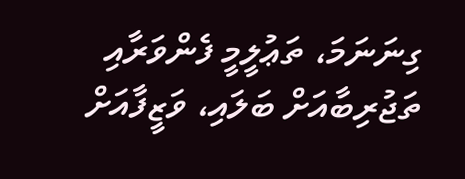ގިނަނަމަ، ތަޢުލީމީ ފެންވަރާއި ތަޖުރިބާއަށް ބަލައި، ވަޒީފާއަށް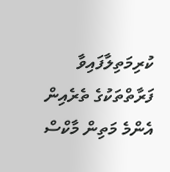ކުރިމަތިލާފައިވާ ފަރާތްތަކުގެ ތެރެއިން އެންމެ މަތިން މާކްސް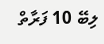ލިބޭ 10 ފަރާތް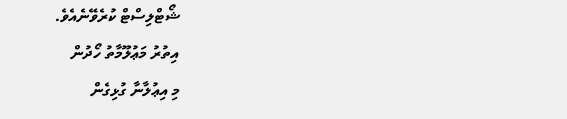ޝޯޓްލިސްޓް ކުރެވޭނެއެވެ.
އިތުރު މަޢުލޫމާތު ހޯދުން
މި އިޢުލާނާ ގުޅިގެން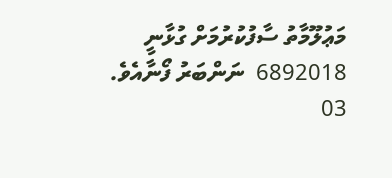މަޢުލޫމާތު ސާފުކުރުމަށް ގުޅާނީ 6892018  ނަންބަރު ފޯނާއެވެ.
03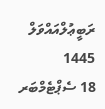ރަބީޢުލްއައްވަލް 1445
18 ސެޕްޓެމްބަރ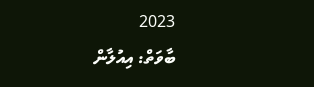2023
ބާވަތް: އިއުލާން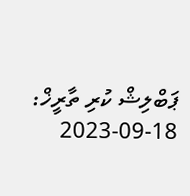ޕަބްލިޝް ކުރި ތާރީޚް: 18-09-2023